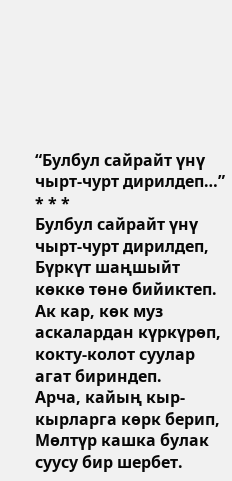“Булбул сайрайт үнү чырт-чурт дирилдеп…”
* * *
Булбул сайрайт үнү чырт-чурт дирилдеп,
Бүркүт шаңшыйт көккө төнө бийиктеп.
Ак кар, көк муз аскалардан күркүрөп,
кокту-колот суулар агат бириндеп.
Арча, кайың кыр-кырларга көрк берип,
Мөлтүр кашка булак суусу бир шербет.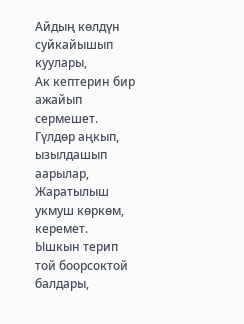Айдың көлдүн суйкайышып куулары,
Ак кептерин бир ажайып сермешет.
Гүлдөр аңкып, ызылдашып аарылар,
Жаратылыш укмуш көркөм, керемет.
Ышкын терип той боорсоктой балдары,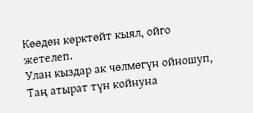Көөдөн көрктөйт кыял, ойго жетелеп.
Улан кыздар ак чөлмөгүн ойношуп,
Таң атырат түн койнуна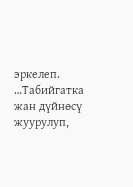эркелеп.
…Табийгатка жан дүйнөсү жуурулуп,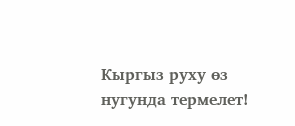Кыргыз руху өз нугунда термелет!